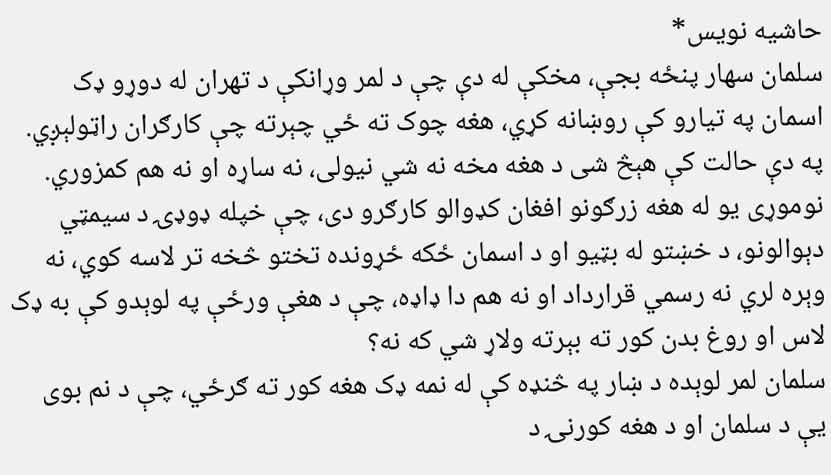حاشیه نویس*
سلمان سهار پنځه بجې، مخکې له دې چې د لمر وړانکې د تهران له دوړو ډک اسمان په تیارو کې روښانه کړي، هغه چوک ته ځي چېرته چې کارګران راټولېږي. په دې حالت کې هېڅ شی د هغه مخه نه شي نیولی، نه ساړه او نه هم کمزوري. نوموړی یو له هغه زرګونو افغان کډوالو کارګرو دی، چې خپله ډوډۍ د سیمټي دېوالونو، د خښتو له بټیو او د اسمان ځکه ځړونده تختو څخه تر لاسه کوي، نه وېره لري نه رسمي قرارداد او نه هم دا ډاډه، چې د هغې ورځې په لوېدو کې به ډک لاس او روغ بدن کور ته بېرته ولاړ شي که نه؟
سلمان لمر لوېده د ښار په څنډه کې له نمه ډک هغه کور ته ګرځي، چې د نم بوی یې د سلمان او د هغه کورنۍ د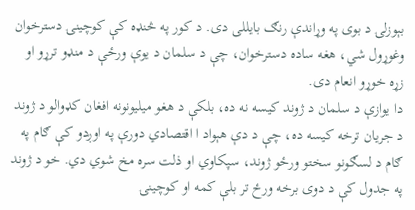بېوزلۍ د بوی په وړاندې رنګ بایللی دی. د کور په څنډه کې کوچینۍ دسترخوان وغوړول شي، هغه ساده دسترخوان، چې د سلمان د یوې ورځې د منډو ترړو او زړه خوړو انعام دی.
دا یوازې د سلمان د ژوند کیسه نه ده، بلکې د هغو میلیونونه افغان کډوالو د ژوند د جریان ترخه کیسه ده، چې د دې هېواد ا اقتصادي دورې په اوږدو کې ګام په ګام د لسګونو سختو ورځو ژوند، سپکاوي او ذلت سره مخ شوي دي. خو د ژوند په جدول کې د دوی برخه ورځ تر بلې کمه او کوچینۍ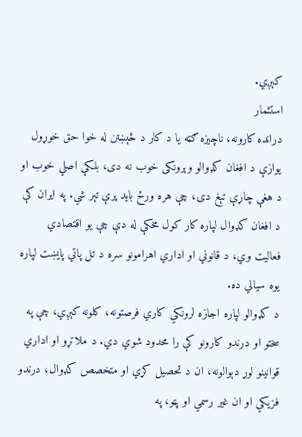کېږي.
استثمار
درانده کارونه، ناچیزه ګټه یا د کار د څېښتن له خوا حق خوړول یوازې د افغان کډوالو وېرونکی خوب نه دی، بلکې اصلي خوب او د هغې چاړې تېغ دی، چې هره ورځ باید پرې تېر شي. په ایران کې د افغان کډوال لپاره کار کول مخکې له دې چې یو اقتصادي فعالیت وي، د قانوني او اداري اهرامونو سره د تل پاتي پایښت لپاره یوه سیالي ده.
د کډوالو لپاره اجازه لرونکي کاري فرصتونه، کلونه کېږي، چې په سختو او درندو کارونو کې را محدود شوي دي. د ملاتړو او اداري قوانینو لوړ دېوالونه، ان د تحصیل کړي او متخصص کډوال، درندو فزیکي او ان غیر رسمي او پټو، په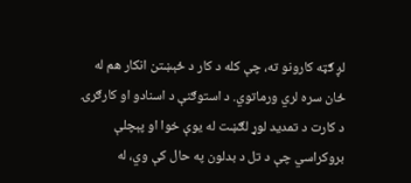لږ ګټه کارونو ته، چې کله د کار د ځېښتن انکار هم له ځان سره لري ورماتوي. د استوګنې د اسنادو او کارګرۍ د کارت د تمدید لوړ لګښت له یوې خوا او پېچلې بروکراسي چې د تل د بدلون په حال کې وي، له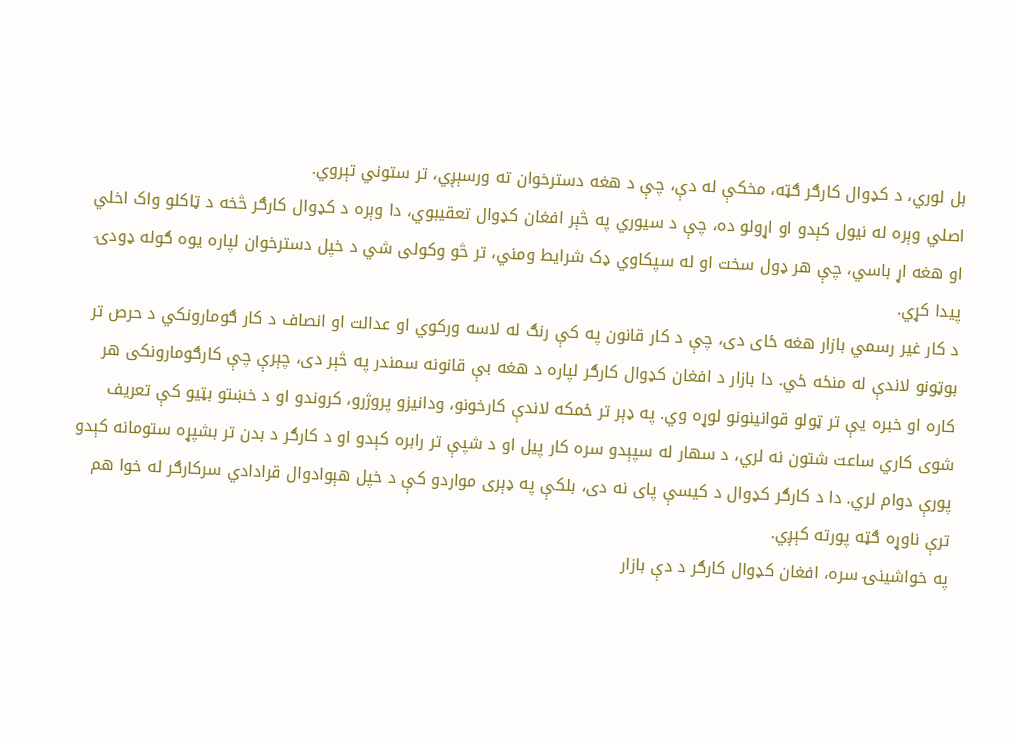بل لوري، د کډوال کارګر ګټه، مخکې له دې، چې د هغه دسترخوان ته ورسېږي، تر ستوني تېروي.
اصلي وېره له نیول کېدو او اړولو ده، چې د سیوري په څېر افغان کډوال تعقیبوي، دا وېره د کډوال کارګر څخه د ټاکلو واک اخلي او هغه اړ باسي، چې هر ډول سخت او له سپکاوي ډک شرایط ومني، تر څو وکولی شي د خپل دسترخوان لپاره یوه ګوله ډودۍ پیدا کړي.
د کار غیر رسمي بازار هغه ځای دی، چې د کار قانون په کې رنګ له لاسه ورکوي او عدالت او انصاف د کار ګومارونکي د حرص تر بوټونو لاندې له منځه ځي. دا بازار د افغان کډوال کارګر لپاره د هغه بې قانونه سمندر په څېر دی، چېرې چې کارګومارونکی هر کاره او خبره یې تر ټولو قوانینونو لوړه وي. په ډېر تر ځمکه لاندې کارخونو، ودانیزو پروژرو، کروندو او د خښتو بټیو کې تعریف شوی کاري ساعت شتون نه لري، د سهار له سپېدو سره کار پیل او د شپې تر رابره کېدو او د کارګر د بدن تر بشپړه ستومانه کېدو پورې دوام لري. دا د کارګر کډوال د کیسې پای نه دی، بلکې په ډېری مواردو کې د خپل هېوادوال قرادادي سرکارګر له خوا هم ترې ناوړه ګټه پورته کېږي.
په خواشینۍ سره، افغان کډوال کارګر د دې بازار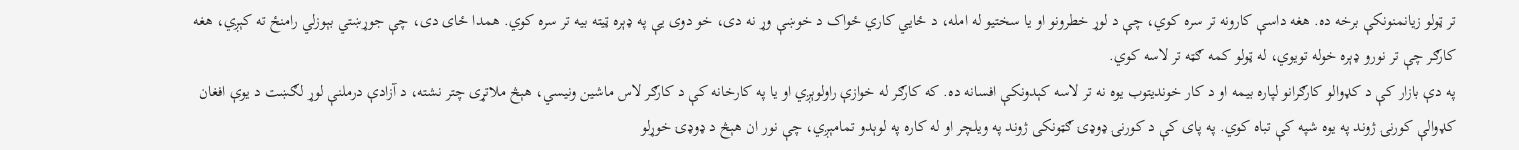تر ټولو زیانمنونکې برخه ده. هغه داسې کارونه تر سره کوي، چې د لوړ خطرونو او یا سختیو له امله، د ځايي کاري ځواک د خوښې وړ نه دی، خو دوی یې په ډېره ټيته بیه تر سره کوي. همدا ځای دی، چې جوړښتي بېوزلي رامنځ ته کېږي، هغه کارګر چې تر نورو ډېره خوله تویوي، له ټولو کمه ګټه تر لاسه کوي.
په دې بازار کې د کډوالو کارګرانو لپاره بیمه او د کار خوندیتوب یوه نه تر لاسه کېدونکې افسانه ده. که کارګر له خوازې راولوېږي او یا په کارخانه کې د کارګر لاس ماشین ونیسي، هېڅ ملاتړی چتر نشته، د آزادې درملنې لوړ لګښت د یوې افغان کډوالې کورنۍ ژوند په یوه شپه کې تباه کوي. په پای کې د کورنۍ ډوډۍ ګټونکی ژوند په ویلچر او له کاره په لوېدو تمامېږي، چې نور ان هېڅ د ډوډۍ خوړلو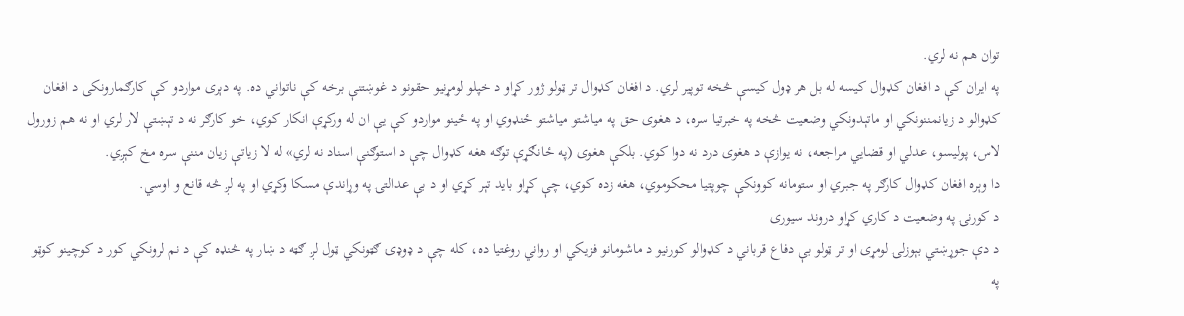توان هم نه لري.
په ایران کې د افغان کډوال کیسه له بل هر ډول کیسې څخه توپیر لري. د افغان کډوال تر ټولو ژور کړاو د خپلو لومړنیو حقونو د غوښتنې برخه کې ناتواني ده. په دېری مواردو کې کارګمارونکی د افغان کډوالو د زیانمننونکي او ماتېدونکي وضعیت څخه په خبرتیا سره، د هغوی حق په میاشتو میاشتو ځنډوي او په ځینو مواردو کې یې ان له ورکړې انکار کوي، خو کارګر نه د تېښتې لار لري او نه هم زورول لاس، پولیسو، عدلي او قضايي مراجعه، نه یوازې د هغوی درد نه دوا کوي. بلکې هغوی (په ځانګړې توګه هغه کډوال چې د استوګنې اسناد نه لري» له لا زیاتې زیان مننې سره مخ کېږي.
دا وېره افغان کډوال کارګر په جبري او ستومانه کوونکې چوپتیا محکوموي، هغه زده کوي، چې کړاو باید تېر کړي او د بې عدالتۍ په وړاندې مسکا وکړي او په لږ څه قانع و اوسي.
د کورنۍ په وضعیت د کاري کړاو دروند سیوری
د دې جوړښتي بېوزلۍ لومړی او تر ټولو بې دفاع قرباني د کډوالو کورنیو د ماشومانو فزیکي او رواني روغتیا ده، کله چې د ډوډۍ ګټونکي ټول لږ ګټه د ښار په څنډه کې د نم لرونکي کور د کوچینو کوټو په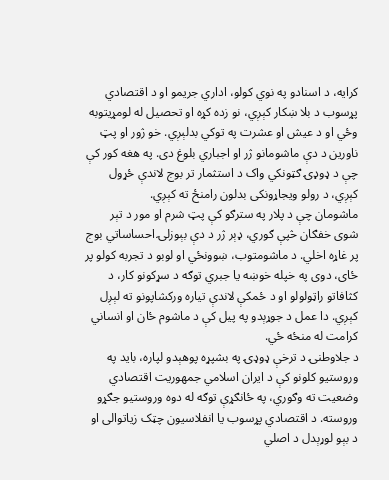کرایه، د اسنادو په نوي کولو، اداري جریمو او د اقتصادي پړسوب د بلا ښکار کېږي، نو زده کړه او تحصیل له لومړیتوبه وځي او د عیش او عشرت په توکي بدلېږي. خو ژور او پټ ناورین د دې ماشومانو ژر او اجباري بلوغ دی. په هغه کور کې چې د ډوډۍ ګټونکي واک د استثمار تر بوج لاندې ځړول کېږي، د رولو ویجاړونکی بدلون رامنځ ته کېږي.
ماشومان چې د پلار په سترګو کې پټ شرم او مور د تېر شوی خفګان څپې ګوري، ډېر ژر د دې بېوزلۍ احساساتي بوج پر غاړه اخلي. د ماشومتوب، ښوونځي او لوبو د تجربه کولو پر ځای، دوی په خپله خوښه یا جبري توګه د سړکونو کار، د کثافاتو راټولولو او د ځمکې لاندې تیاره ورکشاپونو ته لېږل کېږي. دا عمل د جوړېدو په پیل کې د ماشوم ځان او انساني کرامت له منځه ځي.
د جلاوطنۍ د ترخې ډوډۍ په بشپړه پوهېدو لپاره، باید په وروستیو کلونو کې د ایران اسلامي جمهوریت اقتصادي وضعیت ته وګوري، په ځانګړې توګه له دوه وروستیو جګړو وروسته. د اقتصادي پړسوب یا انفلاسیون چټک زیاتوالی او د بېو لوړېدل د اصلي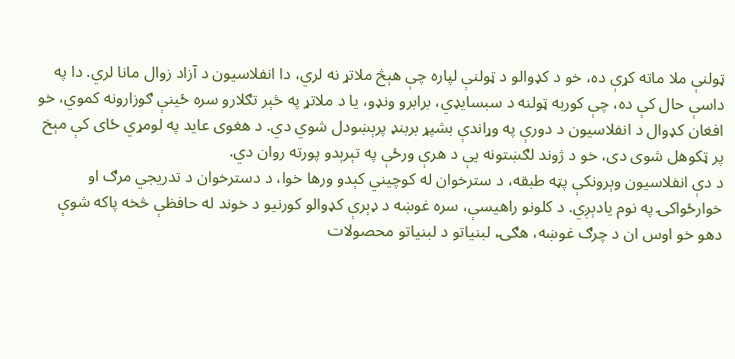ټولنې ملا ماته کړې ده، خو د کډوالو د ټولنې لپاره چې هېڅ ملاتړ نه لري، دا انفلاسیون د آزاد زوال مانا لري. دا په داسې حال کې ده، چې کوربه ټولنه د سبسایډي، برابرو ونډو، یا د ملاتړ په څېر تګلارو سره ځینې ګوزارونه کموي، خو افغان کډوال د انفلاسیون د دورې په وړاندې بشپړ بربنډ پرېښودل شوي دي. د هغوی عاید په لومړي ځای کې مېخ پر ټکوهل شوی دی، خو د ژوند لګښتونه یې د هرې ورځې په تېرېدو پورته روان دي.
د دې انفلاسیون وېرونکې پټه طبقه، د سترخوان له کوچیني کېدو ورها خوا، د دسترخوان د تدریجي مرګ او خوارځواکۍ په نوم یادېږي. د کلونو راهیسې، سره غوښه د ډېرې کډوالو کورنیو د خوند له حافظې څخه پاکه شوې دهو خو اوس ان د چرګ غوښه، هګۍ، لبنیاتو د لبنیاتو محصولات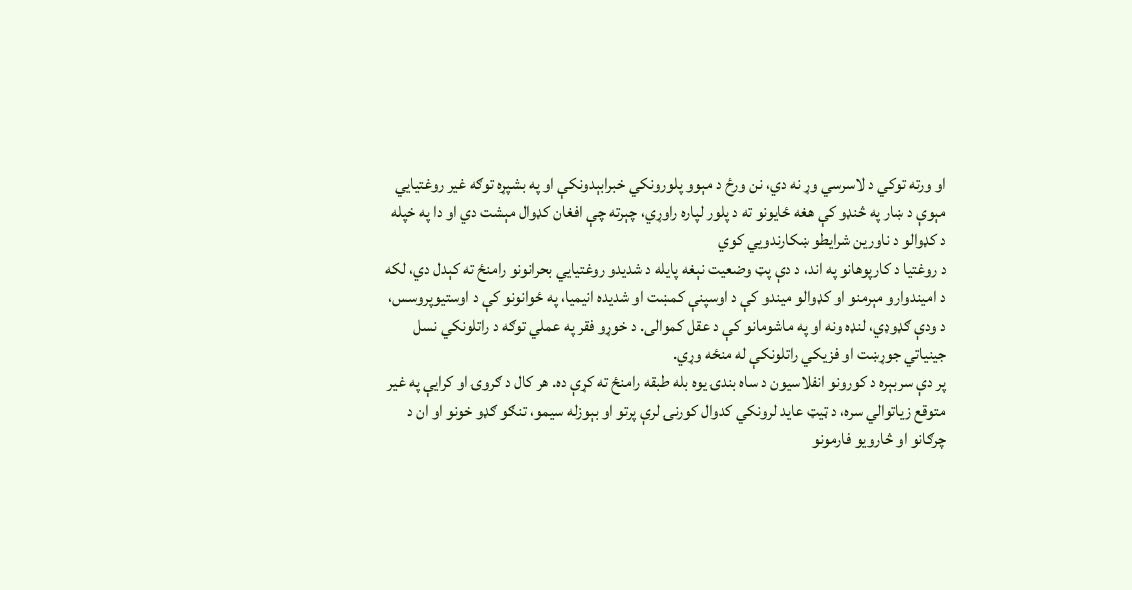او ورته توکي د لاسرسي وړ نه دي، نن ورځ د مېوو پلورونکي خبرابېدونکې او په بشپړه توګه غیر روغتیايي مېوې د ښار په څنډو کې هغه ځایونو ته د پلور لپاره راوړي، چېرته چې افغان کډوال مېشت دي او دا په خپله د کډوالو د ناورین شرایطو ښکارندويي کوي
د روغتیا د کارپوهانو په اند، د دې پټ وضعیت نېغه پایله د شدیدو روغتیايي بحرانونو رامنځ ته کېدل دي، لکه د امیندوارو مېرمنو او کډوالو میندو کې د اوسپنې کمښت او شدیده انیمیا، په ځوانونو کې د اوستیوپروسس، د ودې ګډوډي، لنډه ونه او په ماشومانو کې د عقل کموالی. د خوړو فقر په عملي توګه د راتلونکي نسل جینیاتي جوړښت او فزیکي راتلونکې له منځه وړي.
پر دې سربېره د کورونو انفلاسیون د ساه بندۍ یوه بله طبقه رامنځ ته کړې ده. هر کال د ګروۍ او کرایې په غیر متوقع زیاتوالي سره، د ټیټ عاید لرونکي کدوال کورنۍ لرې پرتو او بېوزله سیمو، تنګو ګډو خونو او ان د چرګانو او څارویو فارمونو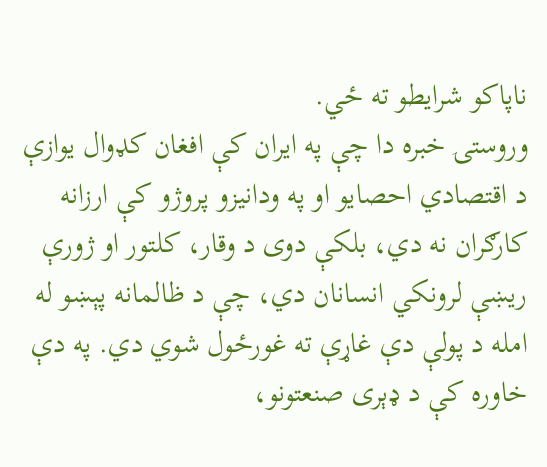ناپاکو شرایطو ته ځي.
وروستۍ خبره دا چې په ایران کې افغان کډوال یوازې د اقتصادي احصایو او په ودانیزو پروژو کې ارزانه کارګران نه دي، بلکې دوی د وقار، کلتور او ژورې ریښې لرونکي انسانان دي، چې د ظالمانه پېښو له امله د پولې دې غاړې ته غورځول شوي دي. په دې خاوره کې د ډېری صنعتونو،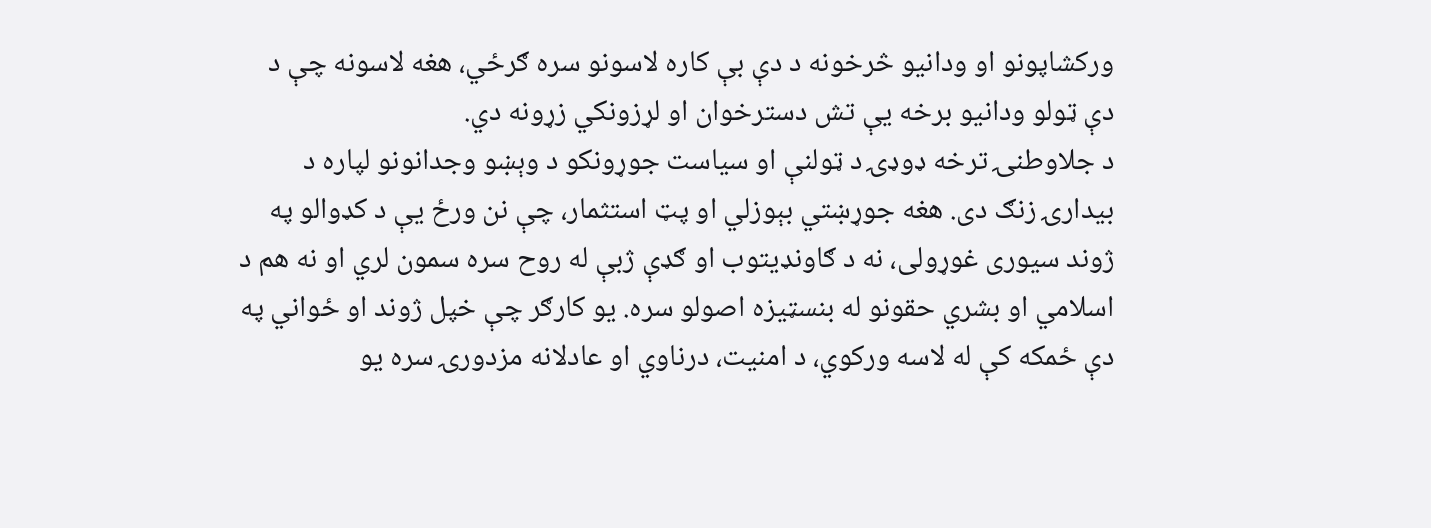ورکشاپونو او ودانیو څرخونه د دې بې کاره لاسونو سره ګرځي، هغه لاسونه چې د دې ټولو ودانیو برخه یې تش دسترخوان او لړزونکي زړونه دي.
د جلاوطنۍ ترخه ډوډۍ د ټولنې او سیاست جوړونکو د وېښو وجدانونو لپاره د بیدارۍ زنګ دی. هغه جوړښتي بېوزلي او پټ استثمار، چې نن ورځ یې د کډوالو په ژوند سیوری غوړولی، نه د ګاونډیتوب او ګډې ژبې له روح سره سمون لري او نه هم د اسلامي او بشري حقونو له بنسټیزه اصولو سره. یو کارګر چې خپل ژوند او ځواني په دې ځمکه کې له لاسه ورکوي، د امنیت، درناوي او عادلانه مزدورۍ سره یو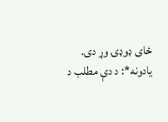ځای ډوډۍ وړ دی.
یادونه*: د دې مطلب د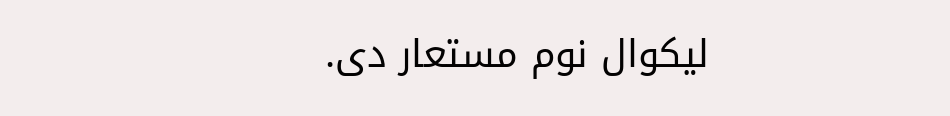لیکوال نوم مستعار دی.